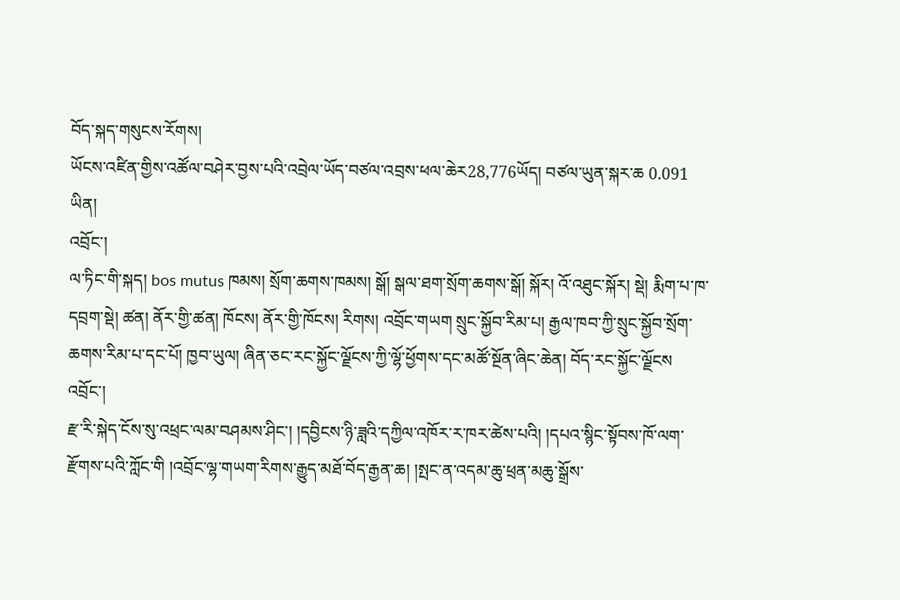བོད་སྐད་གསུངས་རོགས།
ཡོངས་འཛིན་གྱིས་འཚོལ་བཤེར་བྱས་པའི་འབྲེལ་ཡོད་བཙལ་འབྲས་ཕལ་ཆེར28,776ཡོད། བཙལ་ཡུན་སྐར་ཆ 0.091
ཡིན།
འབྲོང་།
ལ་ཏིང་གི་སྐད། bos mutus ཁམས། སྲོག་ཆགས་ཁམས། སྒོ། སྒལ་ཐག་སྲོག་ཆགས་སྒོ། སྐོར། འོ་འཐུང་སྐོར། སྡེ། རྨིག་པ་ཁ་དབྲག་སྡེ། ཚན། ནོར་གྱི་ཚན། ཁོངས། ནོར་གྱི་ཁོངས། རིགས། འབྲོང་གཡག སྲུང་སྐྱོབ་རིམ་པ། རྒྱལ་ཁབ་ཀྱི་སྲུང་སྐྱོབ་སྲོག་ཆགས་རིམ་པ་དང་པོ། ཁྱབ་ཡུལ། ཞིན་ཅང་རང་སྐྱོང་ལྗོངས་ཀྱི་ལྷོ་ཕྱོགས་དང་མཚོ་སྔོན་ཞིང་ཆེན། བོད་རང་སྐྱོང་ལྗོངས
འབྲོང་།
རྫ་རི་སྐེད་ངོས་སུ་འཕྲང་ལམ་བཤམས་ཤིང་། །དབྱིངས་ཉི་ཟླའི་དཀྱིལ་འཁོར་ར་ཁར་ཚེས་པའི། །དཔའ་སྙིང་སྟོབས་ཁོ་ལག་རྫོགས་པའི་ཀློང་གི །འབྲོང་ལྷ་གཡག་རིགས་རྒྱུད་མཐོ་བོད་རྒྱན་ཆ། །སྤང་ན་འདམ་ཆུ་ཕྲན་མཆུ་སྒྲོས་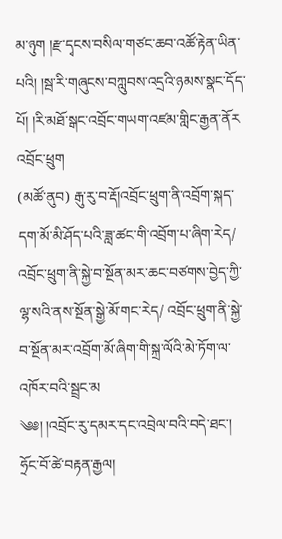མ་ཉུག །རྫ་དྭངས་བསིལ་གཙང་ཆབ་འཚོ་རྟེན་ཡིན་པའི། །སྦ་རི་གཞུངས་བཀླུབས་འདྲའི་ཉམས་སྣང་དོད་པོ། །རི་མཐོ་སྒང་འབྲོང་གཡག་འཛམ་གླིང་རྒྱན་ནོར
འབྲོང་ཕྲུག
(མཚོ་ནུབ) རྒུ་རུ་བ་རྡོ།འབྲོང་ཕྲུག་ནི་འབྲོག་སྐད་དག་མོ་མི་ཤོད་པའི་ཟླ་ཚང་གི་འབྲོག་པ་ཞིག་རེད/ འབྲོང་ཕྲུག་ནི་སྐྱེ་བ་སྔོན་མར་ཆང་བཙགས་བྱེད་ཀྱི་ལྷ་སའི་ནས་སྔོན་སྒྱེ་མོ་གང་རེད/ འབྲོང་ཕྲུག་ནི་སྐྱེ་བ་སྔོན་མར་འབྲོག་མོ་ཞིག་གི་སྐྲ་ལོའི་མེ་ཏོག་ལ་འཁོར་བའི་སྦྲང་མ
༄༅། །འབྲོང་རུ་དམར་དང་འབྲེལ་བའི་བདེ་ཐང་། ཧྲོང་བོ་ཚེ་བརྟན་རྒྱལ།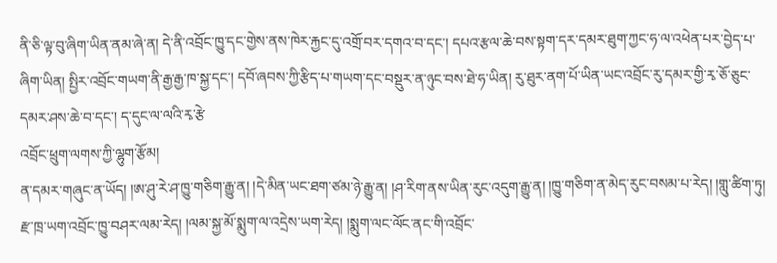ནི་ཅི་ལྟ་བུ་ཞིག་ཡིན་ནམ་ཞེ་ན། དེ་ནི་འབྲོང་ཁྱུ་དང་གྱེས་ནས་ཁེར་རྐྱང་དུ་འགྲོ་བར་དགའ་བ་དང་། དཔའ་རྩལ་ཆེ་བས་སྟག་དར་དམར་ཐུག་ཀྱང་ཧ་ལ་འཕེན་པར་བྱེད་པ་ཞིག་ཡིན། སྤྱིར་འབྲོང་གཡག་ནི་རྒྱ་རྒྱ་ཁ་སྐྱ་དང་། དབོ་ཞབས་ཀྱི་རྩིད་པ་གཡག་དང་བསྡུར་ན་ཉུང་བས་ཐེ་ཧ་ཡིན། རུ་ཐུར་ནག་པོ་ཡིན་ཡང་འབྲོང་རུ་དམར་གྱི་རྭ་ཅོ་ཅུང་དམར་ཤས་ཆེ་བ་དང་། ད་དུང་ལ་ལའི་རྭ་རྩེ
འབྲོང་ཕྲུག་ལགས་ཀྱི་ལྷུག་རྩོམ།
ན་དམར་གཞུང་ན་ཡོད། །ཨ་ཤུ་རེ་ཤ་ཁྱུ་གཅིག་རྒྱུ་ན། །དེ་མིན་ཡང་ཐག་ཙམ་ཉེ་རྒྱུ་ན། །ཤ་རིག་ནས་ཡིན་རུང་འདུག་རྒྱུ་ན། །ཁྱུ་གཅིག་ན་མེད་རུང་བསམ་པ་རེད། །གླུ་ཚིག་ཏུ། རྫ་ཁྲ་ཡག་འབྲོང་ཁྱུ་བཤར་ལམ་རེད། །ལམ་སྐྱ་མོ་སྨུག་ལ་འདྲེས་ཡག་རེད། །སྨུག་ལང་ལོང་ནང་གི་འབྲོང་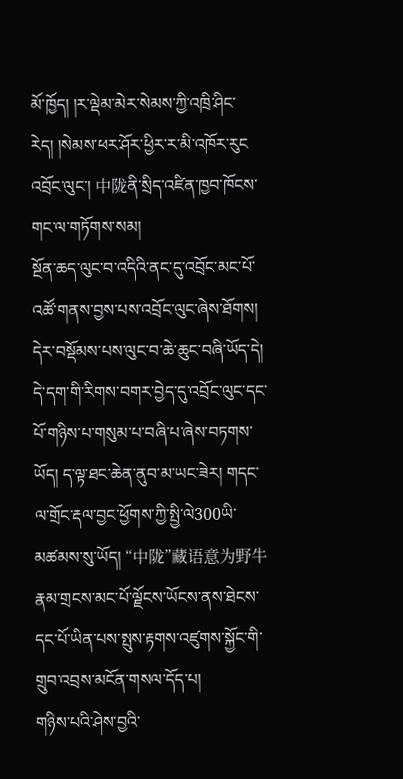མོ་ཁྱོད། །ར་ལྡེམ་མེར་སེམས་ཀྱི་འཁྲི་ཤིང་རེད། །སེམས་ཕར་ཤོར་ཕྱིར་ར་མི་འཁོར་རུང
འབྲོང་ལུང་། 中陇ནི་སྲིད་འཛིན་ཁྱབ་ཁོངས་གང་ལ་གཏོགས་སམ།
སྔོན་ཆད་ལུང་བ་འདིའི་ནང་དུ་འབྲོང་མང་པོ་འཚོ་གནས་བྱས་པས་འབྲོང་ལུང་ཞེས་ཐོགས། དེར་བསྡོམས་པས་ལུང་བ་ཆེ་ཆུང་བཞི་ཡོད་དེ། དེ་དག་གི་རིགས་བགར་བྱེད་དུ་འབྲོང་ལུང་དང་པོ་གཉིས་པ་གསུམ་པ་བཞི་པ་ཞེས་བཏགས་ཡོད། ད་ལྟ་ཐང་ཆེན་ནུབ་མ་ཡང་ཟེར། གདང་ལ་གྲོང་རྡལ་བྱང་ཕྱོགས་ཀྱི་སྤྱི་ལེ300ཡི་མཚམས་སུ་ཡོད། “中陇”藏语意为野牛
རྣམ་གྲངས་མང་པོ་ལྗོངས་ཡོངས་ནས་ཐེངས་དང་པོ་ཡིན་པས་སྤུས་རྟགས་འཛུགས་སྐྱོང་གི་གྲུབ་འབྲས་མངོན་གསལ་དོད་པ།
གཉིས་པའི་ཤེས་བྱའི་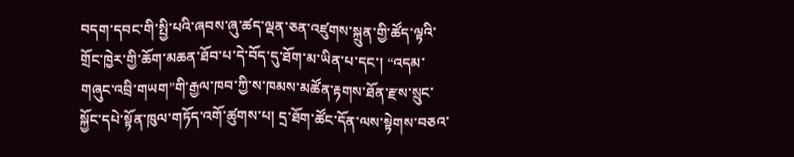བདག་དབང་གི་སྤྱི་པའི་ཞབས་ཞུ་ཚད་ལྡན་ཅན་འཛུགས་སྐྲུན་གྱི་ཚོད་ལྟའི་གྲོང་ཁྱེར་གྱི་ཆོག་མཆན་ཐོབ་པ་དེ་བོད་དུ་ཐོག་མ་ཡིན་པ་དང་། “འདམ་གཞུང་འབྲི་གཡག”གི་རྒྱལ་ཁབ་ཀྱི་ས་ཁམས་མཚོན་རྟགས་ཐོན་རྫས་སྲུང་སྐྱོང་དཔེ་སྟོན་ཁུལ་གཏོད་འགོ་ཚུགས་པ། དྲ་ཐོག་ཚོང་དོན་ལས་སྟེགས་བཅའ་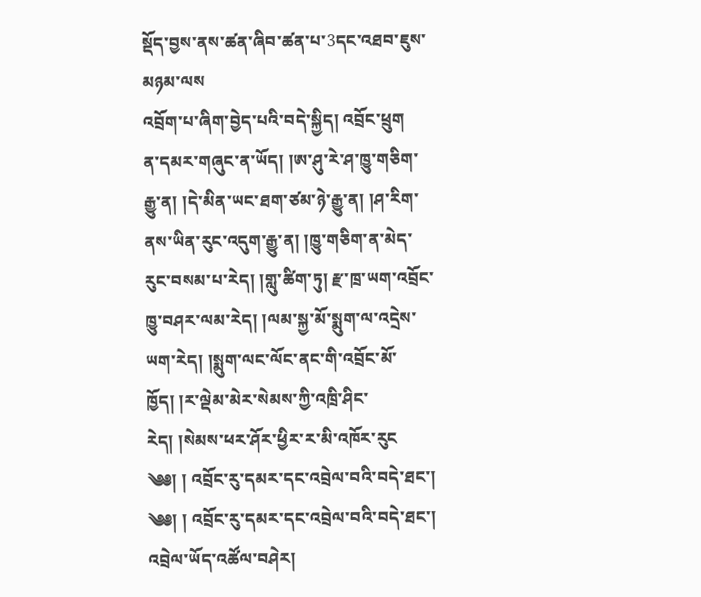སྡོད་བྱས་ནས་ཚན་ཞིབ་ཚན་པ་3དང་འཐབ་ཇུས་མཉམ་ལས
འབྲོག་པ་ཞིག་བྱེད་པའི་བདེ་སྐྱིད། འབྲོང་ཕྲུག
ན་དམར་གཞུང་ན་ཡོད། །ཨ་ཤུ་རེ་ཤ་ཁྱུ་གཅིག་རྒྱུ་ན། །དེ་མིན་ཡང་ཐག་ཙམ་ཉེ་རྒྱུ་ན། །ཤ་རིག་ནས་ཡིན་རུང་འདུག་རྒྱུ་ན། །ཁྱུ་གཅིག་ན་མེད་རུང་བསམ་པ་རེད། །གླུ་ཚིག་ཏུ། རྫ་ཁྲ་ཡག་འབྲོང་ཁྱུ་བཤར་ལམ་རེད། །ལམ་སྐྱ་མོ་སྨུག་ལ་འདྲེས་ཡག་རེད། །སྨུག་ལང་ལོང་ནང་གི་འབྲོང་མོ་ཁྱོད། །ར་ལྡེམ་མེར་སེམས་ཀྱི་འཁྲི་ཤིང་རེད། །སེམས་ཕར་ཤོར་ཕྱིར་ར་མི་འཁོར་རུང
༄༅། ། འབྲོང་རུ་དམར་དང་འབྲེལ་བའི་བདེ་ཐང་།
༄༅། ། འབྲོང་རུ་དམར་དང་འབྲེལ་བའི་བདེ་ཐང་།
འབྲེལ་ཡོད་འཚོལ་བཤེར།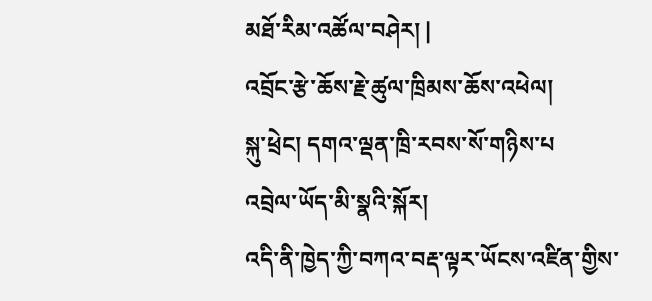མཐོ་རིམ་འཚོལ་བཤེར། |
འབྲོང་རྩེ་ཆོས་རྗེ་ཚུལ་ཁྲིམས་ཆོས་འཕེལ།
སྐུ་ཕྲེང། དགའ་ལྡན་ཁྲི་རབས་སོ་གཉིས་པ
འབྲེལ་ཡོད་མི་སྣའི་སྐོར།
འདི་ནི་ཁྱེད་ཀྱི་བཀའ་བརྡ་ལྟར་ཡོངས་འཛིན་གྱིས་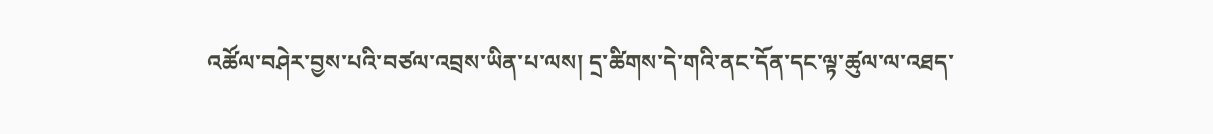འཚོལ་བཤེར་བྱས་པའི་བཙལ་འབྲས་ཡིན་པ་ལས། དྲ་ཚིགས་དེ་གའི་ནང་དོན་དང་ལྟ་ཚུལ་ལ་འཐད་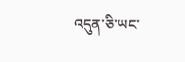འདུན་ཅི་ཡང་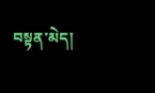བསྟན་མེད།